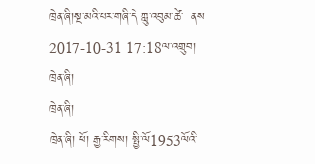ཁྲེན་ཞི།སྔ་མའི་པར་གཞི་དེ ཀླུ་འབུམ་ཚེ་  ནས 2017-10-31 17:18ལ་འགྲུབ།
ཁྲེན་ཞི།
ཁྲེན་ཞི།
ཁྲེན་ཞི། ཕོ། རྒྱ་རིགས། སྤྱི་ལོ1953ལོའི་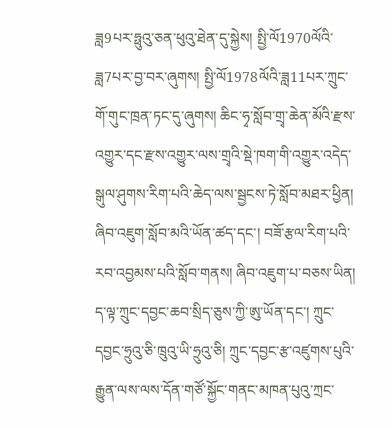ཟླ9པར་ཧྥུའུ་ཅན་ཕུའུ་ཐེན་དུ་སྐྱེས། སྤྱི་ལོ1970ལོའི་ཟླ7པར་བྱ་བར་ཞུགས། སྤྱི་ལོ1978ལོའི་ཟླ11པར་ཀྲུང་གོ་གུང་ཁྲན་ཏང་དུ་ཞུགས། ཆིང་ཧྭ་སློབ་གྲྭ་ཆེན་མོའི་རྫས་འགྱུར་དང་རྫས་འགྱུར་ལས་གྲྭའི་སྡེ་ཁག་གི་འགྱུར་འདེད་སྒུལ་ཤུགས་རིག་པའི་ཆེད་ལས་སྦྱངས་ཏེ་སློབ་མཐར་ཕྱིན། ཞིབ་འཇུག་སློབ་མའི་ཡོན་ཚད་དང་། བཟོ་རྩལ་རིག་པའི་རབ་འབྱམས་པའི་སློབ་གནས། ཞིབ་འཇུག་པ་བཅས་ཡིན། ད་ལྟ་ཀྲུང་དབྱང་ཆབ་སྲིད་ཅུས་ཀྱི་ཨུ་ཡོན་དང་། ཀྲུང་དབྱང་ཧྲུའུ་ཅི་ཁྲུའུ་ཡི་ཧྲུའུ་ཅི། ཀྲུང་དབྱང་རྩ་འཛུགས་པུའི་རྒྱུན་ལས་ལས་དོན་གཙོ་སྐྱོང་གནང་མཁན་པུའུ་ཀྲང་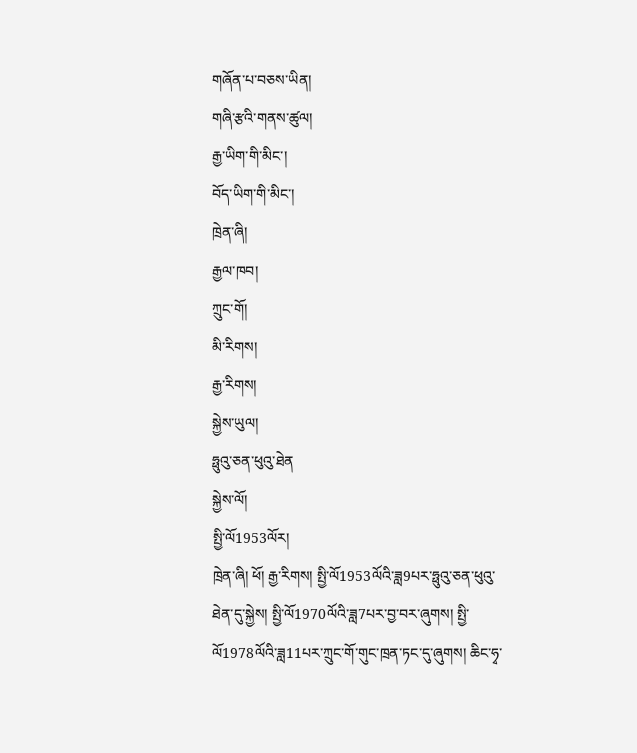གཞོན་པ་བཅས་ཡིན།
གཞི་རྩའི་གནས་ཚུལ།
རྒྱ་ཡིག་གི་མིང་།
བོད་ཡིག་གི་མིང་།
ཁྲེན་ཞི།
རྒྱལ་ཁབ།
ཀྲུང་གོ།
མི་རིགས།
རྒྱ་རིགས།
སྐྱེས་ཡུལ།
ཧྥུའུ་ཅན་ཕུའུ་ཐེན
སྐྱེས་ལོ།
སྤྱི་ལོ1953ལོར།
ཁྲེན་ཞི། ཕོ། རྒྱ་རིགས། སྤྱི་ལོ1953ལོའི་ཟླ9པར་ཧྥུའུ་ཅན་ཕུའུ་ཐེན་དུ་སྐྱེས། སྤྱི་ལོ1970ལོའི་ཟླ7པར་བྱ་བར་ཞུགས། སྤྱི་ལོ1978ལོའི་ཟླ11པར་ཀྲུང་གོ་གུང་ཁྲན་ཏང་དུ་ཞུགས། ཆིང་ཧྭ་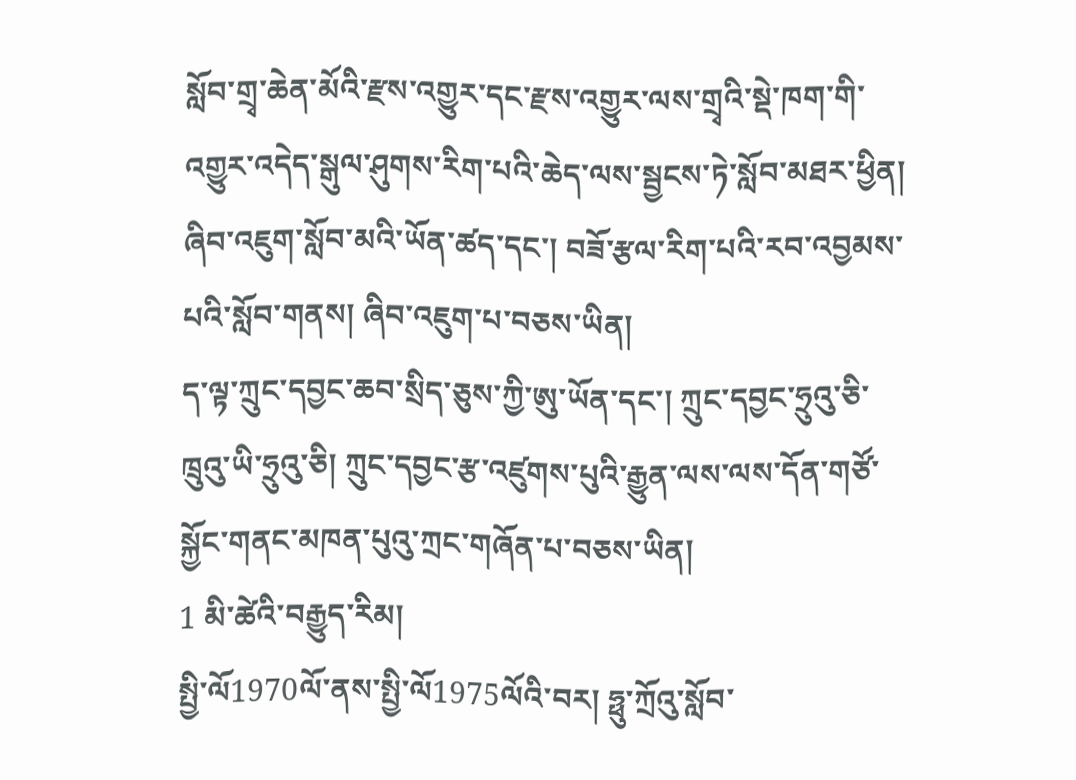སློབ་གྲྭ་ཆེན་མོའི་རྫས་འགྱུར་དང་རྫས་འགྱུར་ལས་གྲྭའི་སྡེ་ཁག་གི་འགྱུར་འདེད་སྒུལ་ཤུགས་རིག་པའི་ཆེད་ལས་སྦྱངས་ཏེ་སློབ་མཐར་ཕྱིན། ཞིབ་འཇུག་སློབ་མའི་ཡོན་ཚད་དང་། བཟོ་རྩལ་རིག་པའི་རབ་འབྱམས་པའི་སློབ་གནས། ཞིབ་འཇུག་པ་བཅས་ཡིན།
ད་ལྟ་ཀྲུང་དབྱང་ཆབ་སྲིད་ཅུས་ཀྱི་ཨུ་ཡོན་དང་། ཀྲུང་དབྱང་ཧྲུའུ་ཅི་ཁྲུའུ་ཡི་ཧྲུའུ་ཅི། ཀྲུང་དབྱང་རྩ་འཛུགས་པུའི་རྒྱུན་ལས་ལས་དོན་གཙོ་སྐྱོང་གནང་མཁན་པུའུ་ཀྲང་གཞོན་པ་བཅས་ཡིན།
1 མི་ཚེའི་བརྒྱུད་རིམ།
སྤྱི་ལོ1970ལོ་ནས་སྤྱི་ལོ1975ལོའི་བར། ཧྥུ་ཀྲོའུ་སློབ་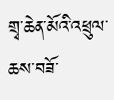གྲྭ་ཆེན་མོའི་འཕྲུལ་ཆས་བཟོ་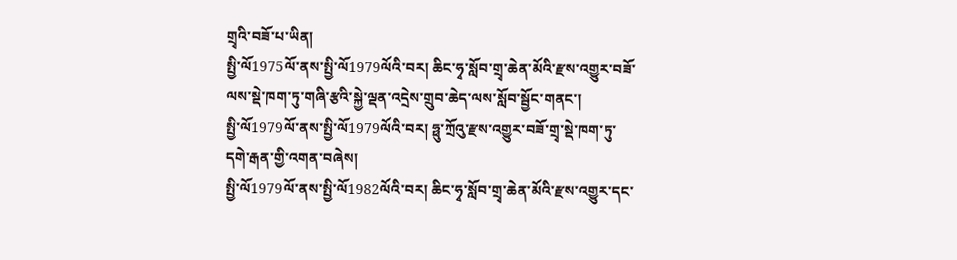གྲྭའི་བཟོ་པ་ཡིན།
སྤྱི་ལོ1975ལོ་ནས་སྤྱི་ལོ1979ལོའི་བར། ཆིང་ཧྭ་སློབ་གྲྭ་ཆེན་མོའི་རྫས་འགྱུར་བཟོ་ལས་སྡེ་ཁག་ཏུ་གཞི་རྩའི་སྐྱེ་ལྡན་འདྲེས་གྲུབ་ཆེད་ལས་སློབ་སྦྱོང་གནང་།
སྤྱི་ལོ1979ལོ་ནས་སྤྱི་ལོ1979ལོའི་བར། ཧྥུ་ཀྲོའུ་རྫས་འགྱུར་བཟོ་གྲྭ་སྡེ་ཁག་ཏུ་དགེ་རྒན་གྱི་འགན་བཞེས།
སྤྱི་ལོ1979ལོ་ནས་སྤྱི་ལོ1982ལོའི་བར། ཆིང་ཧྭ་སློབ་གྲྭ་ཆེན་མོའི་རྫས་འགྱུར་དང་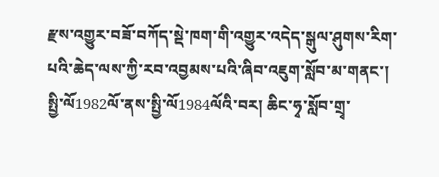རྫས་འགྱུར་བཟོ་བཀོད་སྡེ་ཁག་གི་འགྱུར་འདེད་སྒུལ་ཤུགས་རིག་པའི་ཆེད་ལས་ཀྱི་རབ་འབྱམས་པའི་ཞིབ་འཇུག་སློབ་མ་གནང་།
སྤྱི་ལོ1982ལོ་ནས་སྤྱི་ལོ1984ལོའི་བར། ཆིང་ཧྭ་སློབ་གྲྭ་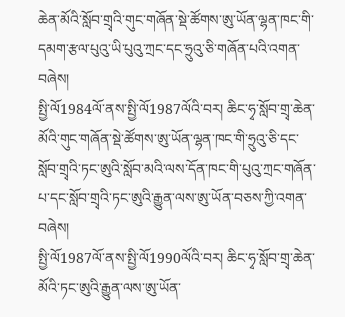ཆེན་མོའི་སློབ་གྲྭའི་གུང་གཞོན་སྡེ་ཚོགས་ཨུ་ཡོན་ལྷན་ཁང་གི་དམག་རྩལ་པུའུ་ཡི་པུའུ་ཀྲང་དང་ཧྲུའུ་ཅི་གཞོན་པའི་འགན་བཞེས།
སྤྱི་ལོ1984ལོ་ནས་སྤྱི་ལོ1987ལོའི་བར། ཆིང་ཧྭ་སློབ་གྲྭ་ཆེན་མོའི་གུང་གཞོན་སྡེ་ཚོགས་ཨུ་ཡོན་ལྷན་ཁང་གི་ཧྲུའུ་ཅི་དང་སློབ་གྲྭའི་ཏང་ཨུའི་སློབ་མའི་ལས་དོན་ཁང་གི་པུའུ་ཀྲང་གཞོན་པ་དང་སློབ་གྲྭའི་ཏང་ཨུའི་རྒྱུན་ལས་ཨུ་ཡོན་བཅས་ཀྱི་འགན་བཞེས།
སྤྱི་ལོ1987ལོ་ནས་སྤྱི་ལོ1990ལོའི་བར། ཆིང་ཧྭ་སློབ་གྲྭ་ཆེན་མོའི་ཏང་ཨུའི་རྒྱུན་ལས་ཨུ་ཡོན་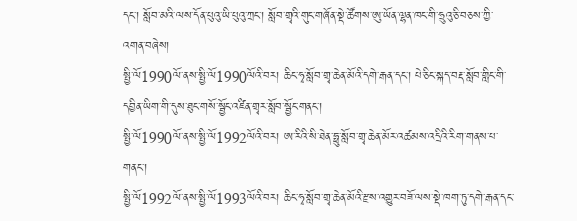དང་། སློབ་མའི་ལས་དོན་པུའུ་ཡི་པུའུ་ཀྲང་། སློབ་གྲྭའི་གུང་གཞོན་སྡེ་ཚོགས་ཨུ་ཡོན་ལྷན་ཁང་གི་ཧྲུའུ་ཅི་བཅས་ཀྱི་འགན་བཞེས།
སྤྱི་ལོ1990ལོ་ནས་སྤྱི་ལོ1990ལོའི་བར། ཆིང་ཧྭ་སློབ་གྲྭ་ཆེན་མོའི་དགེ་རྒན་དང་། པེ་ཅིང་སྐད་བརྡ་སློབ་གླིང་གི་དབྱིན་ཡིག་གི་དུས་ཐུང་གསོ་སྦྱོང་འཛིན་གྲྭར་སློབ་སྦྱོང་གནང་།
སྤྱི་ལོ1990ལོ་ནས་སྤྱི་ལོ1992ལོའི་བར། ཨ་རིའི་སི་ཐེན་ཧྥུ་སློབ་གྲྭ་ཆེན་མོར་འཚམས་འདྲིའི་རིག་གནས་པ་གནང་།
སྤྱི་ལོ1992ལོ་ནས་སྤྱི་ལོ1993ལོའི་བར། ཆིང་ཧྭ་སློབ་གྲྭ་ཆེན་མོའི་རྫས་འགྱུར་བཟོ་ལས་སྡེ་ཁག་ཏུ་དགེ་རྒན་དང་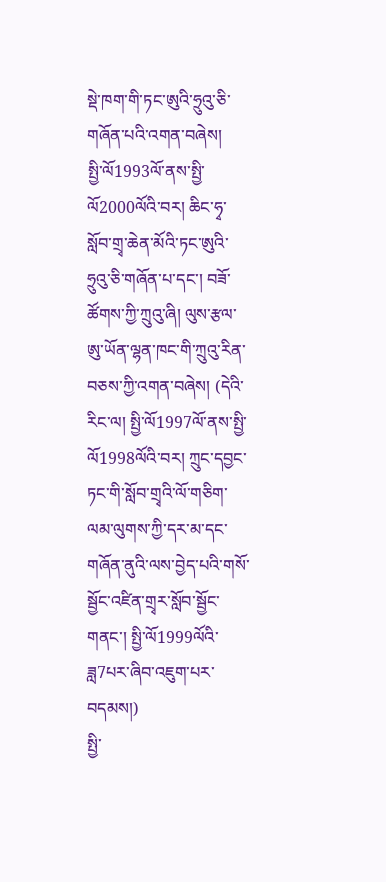སྡེ་ཁག་གི་ཏང་ཨུའི་ཧྲུའུ་ཅི་གཞོན་པའི་འགན་བཞེས།
སྤྱི་ལོ1993ལོ་ནས་སྤྱི་ལོ2000ལོའི་བར། ཆིང་ཧྭ་སློབ་གྲྭ་ཆེན་མོའི་ཏང་ཨུའི་ཧྲུའུ་ཅི་གཞོན་པ་དང་། བཟོ་ཚོགས་ཀྱི་ཀྲུའུ་ཞི། ལུས་རྩལ་ཨུ་ཡོན་ལྷན་ཁང་གི་ཀྲུའུ་རིན་བཅས་ཀྱི་འགན་བཞེས། (དེའི་རིང་ལ། སྤྱི་ལོ1997ལོ་ནས་སྤྱི་ལོ1998ལོའི་བར། ཀྲུང་དབྱང་ཏང་གི་སློབ་གྲྭའི་ལོ་གཅིག་ལམ་ལུགས་ཀྱི་དར་མ་དང་གཞོན་ནུའི་ལས་བྱེད་པའི་གསོ་སྦྱོང་འཛིན་གྲྭར་སློབ་སྦྱོང་གནང་། སྤྱི་ལོ1999ལོའི་ཟླ7པར་ཞིབ་འཇུག་པར་བདམས།)
སྤྱི་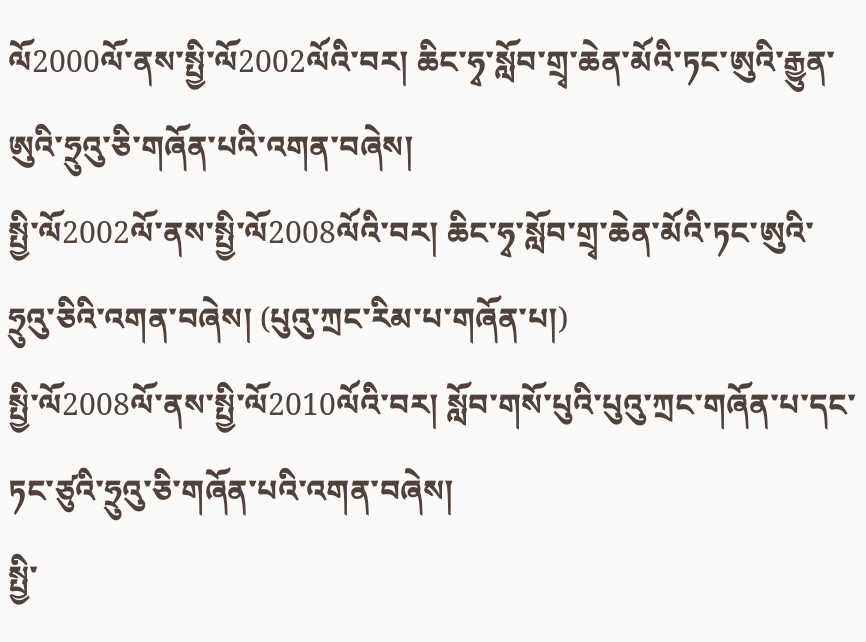ལོ2000ལོ་ནས་སྤྱི་ལོ2002ལོའི་བར། ཆིང་ཧྭ་སློབ་གྲྭ་ཆེན་མོའི་ཏང་ཨུའི་རྒྱུན་ཨུའི་ཧྲུའུ་ཅི་གཞོན་པའི་འགན་བཞེས།
སྤྱི་ལོ2002ལོ་ནས་སྤྱི་ལོ2008ལོའི་བར། ཆིང་ཧྭ་སློབ་གྲྭ་ཆེན་མོའི་ཏང་ཨུའི་ཧྲུའུ་ཅིའི་འགན་བཞེས། (པུའུ་ཀྲང་རིམ་པ་གཞོན་པ།)
སྤྱི་ལོ2008ལོ་ནས་སྤྱི་ལོ2010ལོའི་བར། སློབ་གསོ་པུའི་པུའུ་ཀྲང་གཞོན་པ་དང་ཏང་ཙུའི་ཧྲུའུ་ཅི་གཞོན་པའི་འགན་བཞེས།
སྤྱི་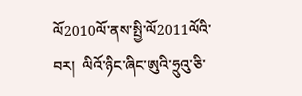ལོ2010ལོ་ནས་སྤྱི་ལོ2011ལོའི་བར།  ལིའོ་ཉིང་ཞིང་ཨུའི་ཧྲུའུ་ཅི་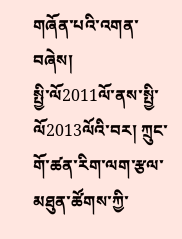གཞོན་པའི་འགན་བཞེས།
སྤྱི་ལོ2011ལོ་ནས་སྤྱི་ལོ2013ལོའི་བར། ཀྲུང་གོ་ཚན་རིག་ལག་རྩལ་མཐུན་ཚོགས་ཀྱི་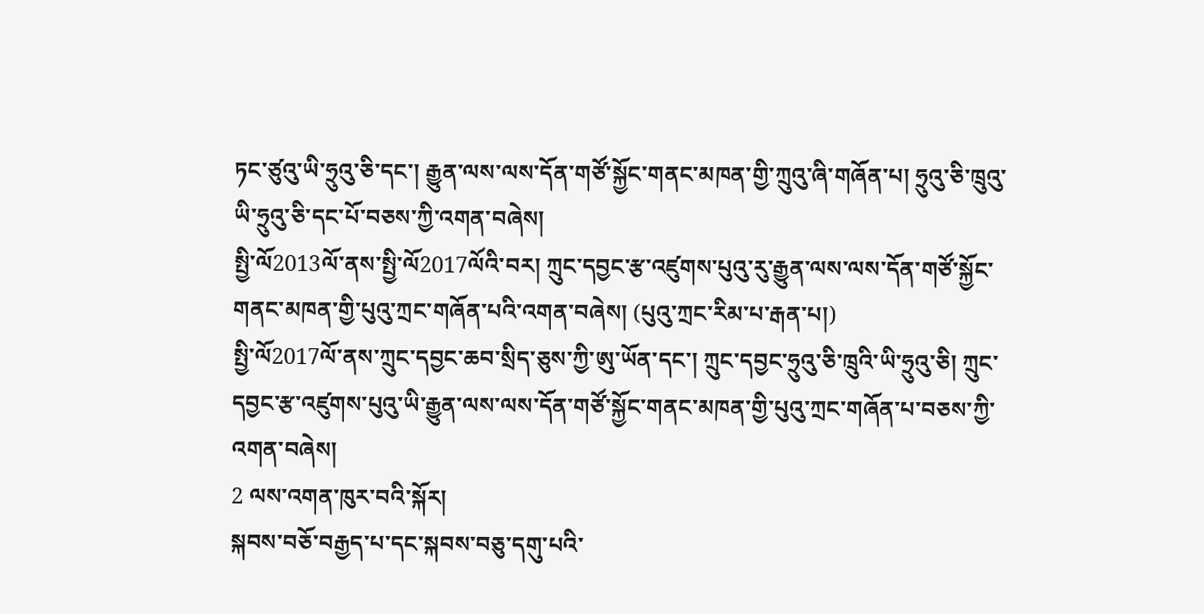ཏང་ཙུའུ་ཡི་ཧྲུའུ་ཅི་དང་། རྒྱུན་ལས་ལས་དོན་གཙོ་སྐྱོང་གནང་མཁན་གྱི་ཀྲུའུ་ཞི་གཞོན་པ། ཧྲུའུ་ཅི་ཁྲུའུ་ཡི་ཧྲུའུ་ཅི་དང་པོ་བཅས་ཀྱི་འགན་བཞེས།
སྤྱི་ལོ2013ལོ་ནས་སྤྱི་ལོ2017ལོའི་བར། ཀྲུང་དབྱང་རྩ་འཛུགས་པུའུ་རུ་རྒྱུན་ལས་ལས་དོན་གཙོ་སྐྱོང་གནང་མཁན་གྱི་པུའུ་ཀྲང་གཞོན་པའི་འགན་བཞེས། (པུའུ་ཀྲང་རིམ་པ་རྒན་པ།)
སྤྱི་ལོ2017ལོ་ནས་ཀྲུང་དབྱང་ཆབ་སྲིད་ཅུས་ཀྱི་ཨུ་ཡོན་དང་། ཀྲུང་དབྱང་ཧྲུའུ་ཅི་ཁྲུའི་ཡི་ཧྲུའུ་ཅི། ཀྲུང་དབྱང་རྩ་འཛུགས་པུའུ་ཡི་རྒྱུན་ལས་ལས་དོན་གཙོ་སྐྱོང་གནང་མཁན་གྱི་པུའུ་ཀྲང་གཞོན་པ་བཅས་ཀྱི་འགན་བཞེས།
2 ལས་འགན་ཁུར་བའི་སྐོར།
སྐབས་བཅོ་བརྒྱད་པ་དང་སྐབས་བཅུ་དགུ་པའི་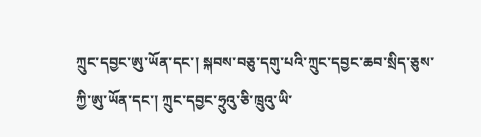ཀྲུང་དབྱང་ཨུ་ཡོན་དང་། སྐབས་བཅུ་དགུ་པའི་ཀྲུང་དབྱང་ཆབ་སྲིད་ཅུས་ཀྱི་ཨུ་ཡོན་དང་། ཀྲུང་དབྱང་ཧྲུའུ་ཅི་ཁྲུའུ་ཡི་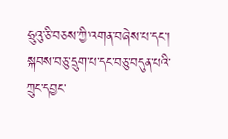ཧྲུའུ་ཅི་བཅས་ཀྱི་འགན་བཞེས་པ་དང་། སྐབས་བཅུ་དྲུག་པ་དང་བཅུ་བདུན་པའི་ཀྲུང་དབྱང་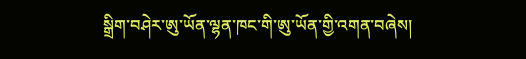སྒྲིག་བཤེར་ཨུ་ཡོན་ལྷན་ཁང་གི་ཨུ་ཡོན་གྱི་འགན་བཞེས།